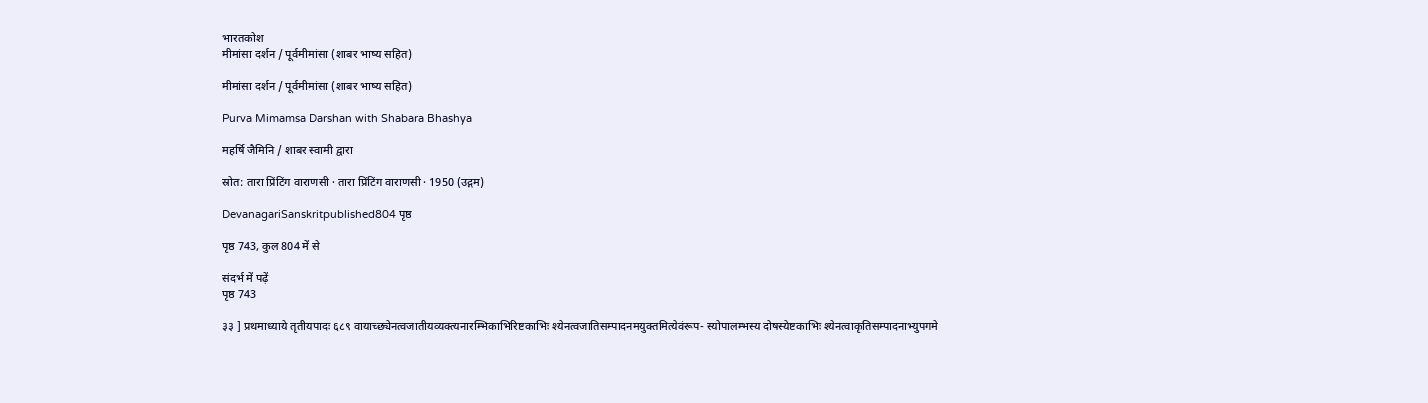भारतकोश
मीमांसा दर्शन / पूर्वमीमांसा (शाबर भाष्य सहित)

मीमांसा दर्शन / पूर्वमीमांसा (शाबर भाष्य सहित)

Purva Mimamsa Darshan with Shabara Bhashya

महर्षि जैमिनि / शाबर स्वामी द्वारा

स्रोत: तारा प्रिंटिंग वाराणसी · तारा प्रिंटिंग वाराणसी · 1950 (उद्गम)

DevanagariSanskritpublished804 पृष्ठ

पृष्ठ 743, कुल 804 में से

संदर्भ में पढ़ें
पृष्ठ 743

३३ ] प्रथमाध्याये तृतीयपादः ६८९ वायाच्छ्येनत्वजातीयव्यक्त्यनारम्भिकाभिरिष्टकाभिः श्येनत्वजातिसम्पादनमयुक्तमित्येवंरूप- स्योपालम्भस्य दोषस्येष्टकाभिः श्येनत्वाकृतिसम्पादनाभ्युपगमे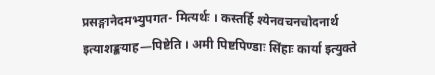प्रसङ्गानेदमभ्युपगत- मित्यर्थः । कस्तर्हि श्येनवचनचोदनार्थ इत्याशङ्कयाह—पिष्टेति । अमी पिष्टपिण्डाः सिंहाः कार्या इत्युक्ते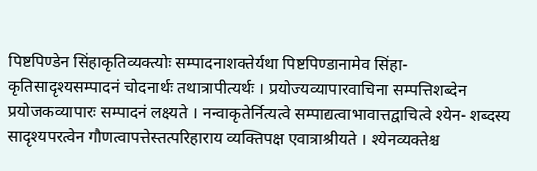पिष्टपिण्डेन सिंहाकृतिव्यक्त्योः सम्पादनाशक्तेर्यथा पिष्टपिण्डानामेव सिंहा- कृतिसादृश्यसम्पादनं चोदनार्थः तथात्रापीत्यर्थः । प्रयोज्यव्यापारवाचिना सम्पत्तिशब्देन प्रयोजकव्यापारः सम्पादनं लक्ष्यते । नन्वाकृतेर्नित्यत्वे सम्पाद्यत्वाभावात्तद्वाचित्वे श्येन- शब्दस्य सादृश्यपरत्वेन गौणत्वापत्तेस्तत्परिहाराय व्यक्तिपक्ष एवात्राश्रीयते । श्येनव्यक्तेश्च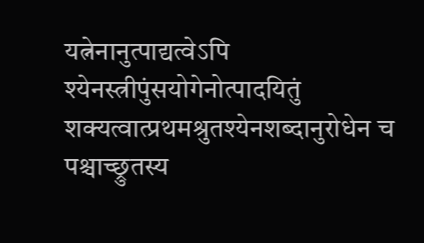यत्नेनानुत्पाद्यत्वेऽपि श्येनस्त्रीपुंसयोगेनोत्पादयितुं शक्यत्वात्प्रथमश्रुतश्येनशब्दानुरोधेन च पश्चाच्छ्रुतस्य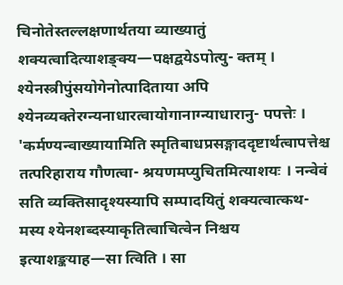चिनोतेस्तल्लक्षणार्थतया व्याख्यातुं शक्यत्वादित्याशङ्क्य—पक्षद्वयेऽपोत्यु- क्तम् । श्येनस्त्रीपुंसयोगेनोत्पादिताया अपि श्येनव्यक्तेरग्न्यनाधारत्वायोगानाग्न्याधारानु- पपत्तेः । 'कर्मण्यन्वाख्यायामिति स्मृतिबाधप्रसङ्गाददृष्टार्थत्वापत्तेश्च तत्परिहाराय गौणत्वा- श्रयणमप्युचितमित्याशयः । नन्वेवं सति व्यक्तिसादृश्यस्यापि सम्पादयितुं शक्यत्वात्कथ- मस्य श्येनशब्दस्याकृतित्वाचित्वेन निश्चय इत्याशङ्कयाह—सा त्विति । सा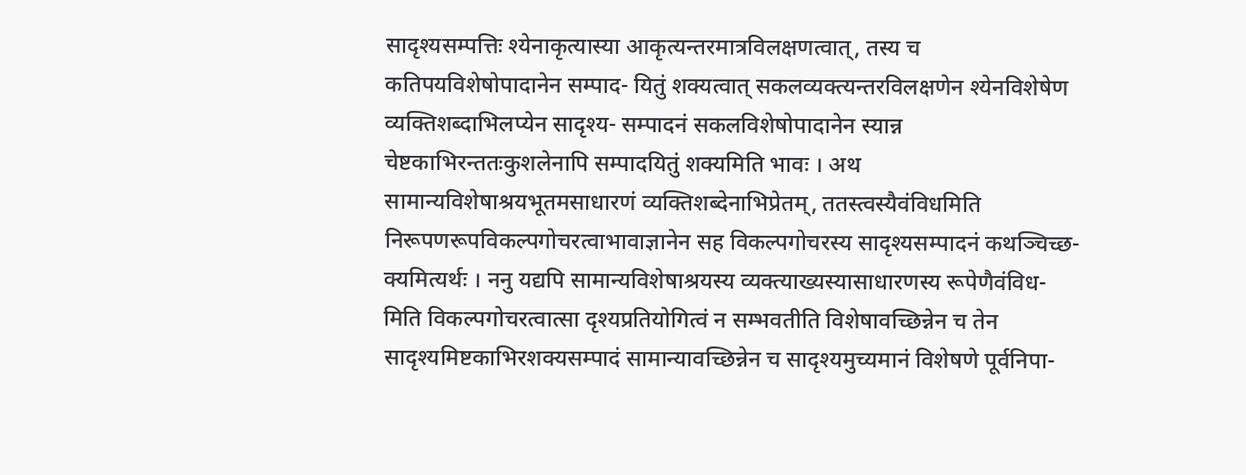सादृश्यसम्पत्तिः श्येनाकृत्यास्या आकृत्यन्तरमात्रविलक्षणत्वात्, तस्य च कतिपयविशेषोपादानेन सम्पाद- यितुं शक्यत्वात् सकलव्यक्त्यन्तरविलक्षणेन श्येनविशेषेण व्यक्तिशब्दाभिलप्येन सादृश्य- सम्पादनं सकलविशेषोपादानेन स्यान्न चेष्टकाभिरन्ततःकुशलेनापि सम्पादयितुं शक्यमिति भावः । अथ सामान्यविशेषाश्रयभूतमसाधारणं व्यक्तिशब्देनाभिप्रेतम्, ततस्त्वस्यैवंविधमिति निरूपणरूपविकल्पगोचरत्वाभावाज्ञानेन सह विकल्पगोचरस्य सादृश्यसम्पादनं कथञ्चिच्छ- क्यमित्यर्थः । ननु यद्यपि सामान्यविशेषाश्रयस्य व्यक्त्याख्यस्यासाधारणस्य रूपेणैवंविध- मिति विकल्पगोचरत्वात्सा दृश्यप्रतियोगित्वं न सम्भवतीति विशेषावच्छिन्नेन च तेन सादृश्यमिष्टकाभिरशक्यसम्पादं सामान्यावच्छिन्नेन च सादृश्यमुच्यमानं विशेषणे पूर्वनिपा-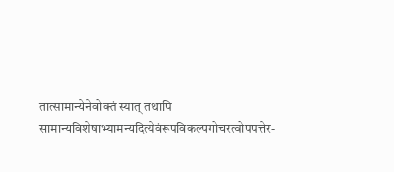तात्सामान्येनेवोक्तं स्यात् तथापि सामान्यविशेषाभ्यामन्यदित्येवंरूपविकल्पगोचरत्वोपपत्तेर-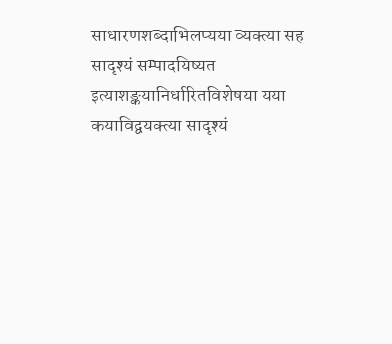साधारणशब्दाभिलप्यया व्यक्त्या सह सादृश्यं सम्पादयिष्यत इत्याशङ्कयानिर्धारितविशेषया यया कयाविद्वयक्त्या सादृश्यं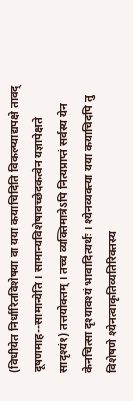(विधीयेत निर्धारितविशेषया वा यया कयाचिदिति विकल्प्याद्यपक्षे तावद् दूषणमाह--सामान्येति । सामान्यविशेषावच्छेदकत्वेन यज्ञापेक्षते सादृश्यं१) तत्तयोक्तम् । तच्च व्यक्तिमात्रेऽपि नित्यप्राप्तं सर्वस्य येन केनचित्सा दृश्यावश्यं भावादित्यर्थः । श्येनव्यक्त्या यया कयाचिदपि तु विशेषणे श्येनत्वाकृतिव्यतिरिक्तस्य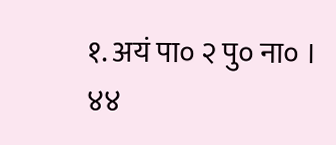१. अयं पा० २ पु० ना० । ४४